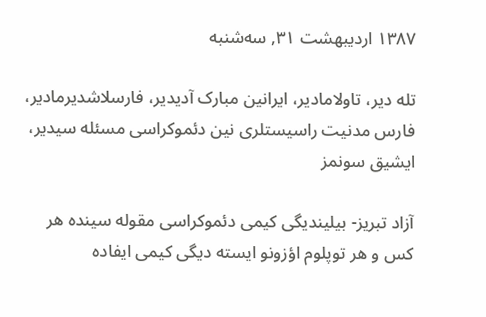۱۳۸۷ اردیبهشت ۳۱, سه‌شنبه

تله دیر، تاولامادیر، ایرانین مبارک آدیدیر، فارسلاشدیرمادیر، فارس مدنیت راسیستلری نین دئموکراسی مسئله سیدیر، ایشیق سونمز

آزاد تبریز- بیلیندیگی کیمی دئموکراسی مقوله سینده هر کس و هر توپلوم اؤزونو ایسته دیگی کیمی ایفاده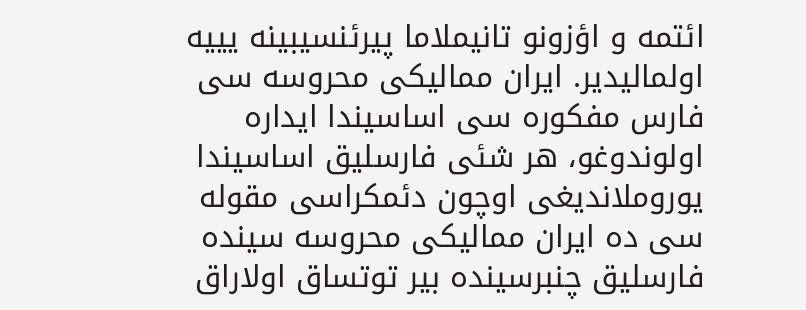ائتمه و اؤزونو تانیملاما پیرئنسیبینه یییه اولمالیدیر. ایران ممالیکی محروسه سی فارس مفکوره سی اساسیندا ایداره اولوندوغو، هر شئی فارسلیق اساسیندا یوروملاندیغی اوچون دئمکراسی مقوله سی ده ایران ممالیکی محروسه سینده فارسلیق چنبرسینده بیر توتساق اولاراق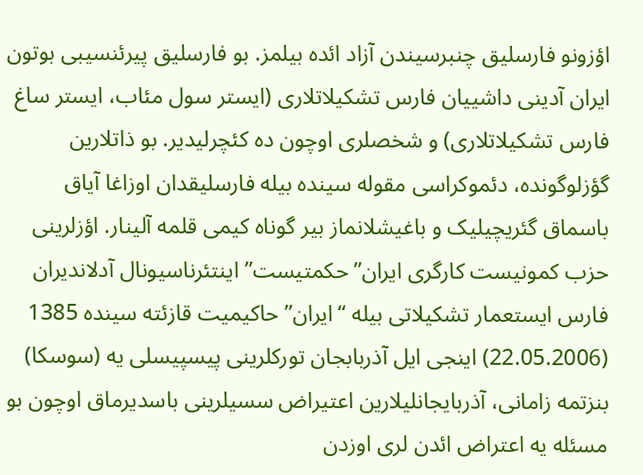اؤزونو فارسلیق چنبرسیندن آزاد ائده بیلمز. بو فارسلیق پیرئنسیبی بوتون ایران آدینی داشییان فارس تشکیلاتلاری (ایستر سول مئاب، ایستر ساغ فارس تشکیلاتلاری) و شخصلری اوچون ده کئچرلیدیر. بو ذاتلارین گؤزلوگونده، دئموکراسی مقوله سینده بیله فارسلیقدان اوزاغا آیاق باسماق گئریچیلیک و باغیشلانماز بیر گوناه کیمی قلمه آلینار. اؤزلرینی حزب کمونیست کارگری ایران”حکمتیست” اینتئرناسیونال آدلاندیران فارس ایستعمار تشکیلاتی بیله “ایران” حاکیمیت قازئته سینده 1385 (22.05.2006) اینجی ایل آذربابجان تورکلرینی پیسپیسلی یه (سوسکا) بنزتمه زامانی، آذربایجانلیلارین اعتیراض سسیلرینی باسدیرماق اوچون بو مسئله یه اعتراض ائدن لری اوزدن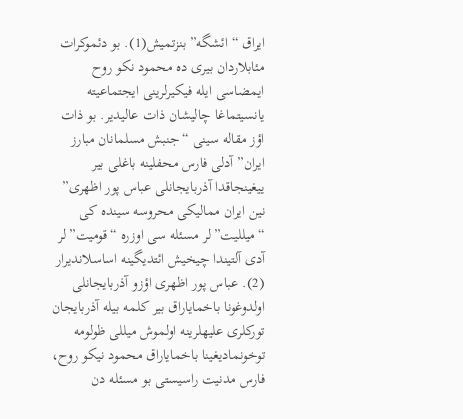ایراق “ائشگه” بنزتمیش(1). بو دئموکرات مئابلاردان بیری ده محمود نکو روح ایمضاسی ایله فیکیرلرینی ایجتماعیته یانسیتماغا چالیشان ذات عالیدیر. بو ذات اؤز مقاله سینی “جنبش مسلمانان مبارز ایران” آدلی فارس محفلینه باغلی بیر ییغینجاقدا آذربایجانلی عباس پور اظهری” نین ایران ممالیکی محروسه سینده کی “میللیت”لر مسئله سی اوزره “قومیت”لر آدی آلتیندا چیخیش ائتدیگینه اساسلاندیرار (2). عباس پور اظهری اؤزو آذربایجانلی اولدوغونا باخمایاراق بیر کلمه بیله آذربایجان تورکلری علیهلرینه اولموش میللی ظولومه توخونمادیغینا باخمایاراق محمود نیکو روح، فارس مدنیت راسیستی بو مسئله دن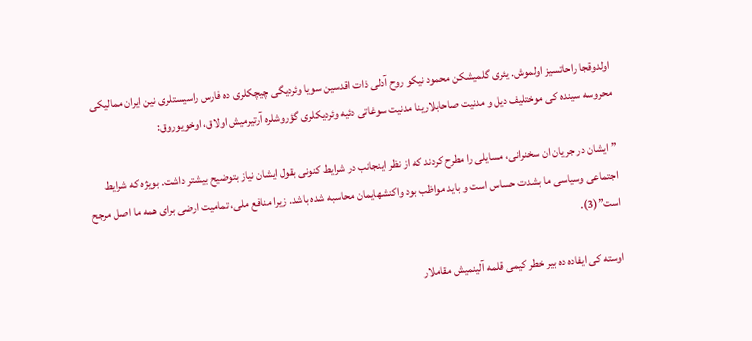اولدوقجا راحاتسیز اولموش. یئری گلمیشکن محمود نیکو روح آدلی ذات اقدسین سویا وئردیگی چیچکلری ده فارس راسیستلری نین ایران ممالیکی محروسه سینده کی موختلیف دیل و مدنیت صاحابلارینا مدنیت سوغاتی دئیه وئردیکلری گؤروشلره آرتیرمیش اولاق، اوخویوروق:

” ایشان در جریان ان سخنرانی، مسایلی را مطرح کردند که از نظر اینجانب در شرایط کنونی بقول ایشان نیاز بتوضیح بیشتر داشت. بویژه که شرایط اجتماعی وسیاسی ما بشدت حساس است و باید مواظب بود واکنشهایمان محاسبه شده باشد. زیرا منافع ملی، تمامیت ارضی برای همه ما اصل مرجح است”(3).

اوسته کی ایفاده ده بیر خطر کیمی قلمه آلینمیش مقاملار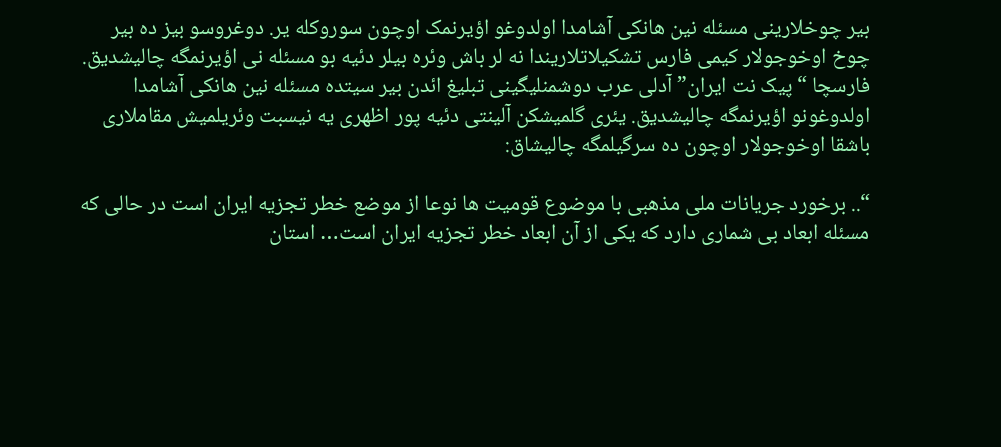بیر چوخلارینی مسئله نین هانکی آشامدا اولدوغو اؤیرنمک اوچون سوروکله یر. دوغروسو بیز ده بیر چوخ اوخوجولار کیمی فارس تشکیلاتلاریندا نه لر باش وئره بیلر دئیه بو مسئله نی اؤیرنمگه چالیشدیق. فارسچا “پیک نت ایران” آدلی عرب دوشمنلیگینی تبلیغ ائدن بیر سیتده مسئله نین هانکی آشامدا اولدوغونو اؤیرنمگه چالیشدیق. یئری گلمیشکن آلینتی دئیه پور اظهری یه نیسبت وئریلمیش مقاملاری باشقا اوخوجولار اوچون ده سرگیلمگه چالیشاق:

“.. برخورد جریانات ملی مذهبی با موضوع قومیت ها نوعا از موضع خطر تجزیه ایران است در حالی که مسئله ابعاد بی شماری دارد که یکی از آن ابعاد خطر تجزیه ایران است… استان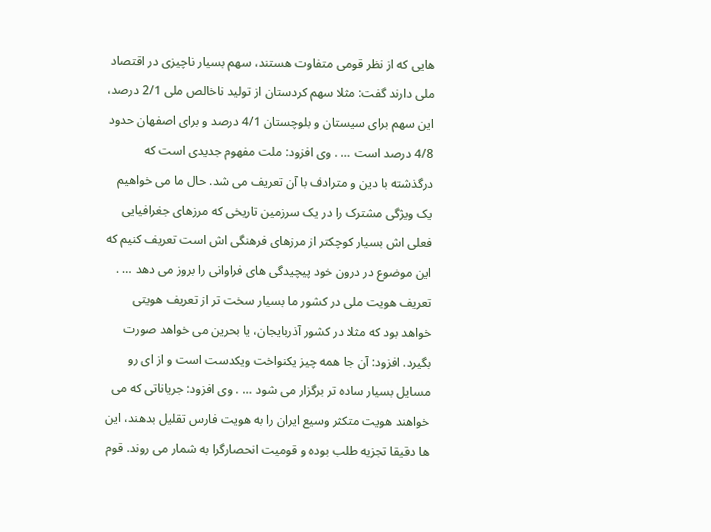هایی که از نظر قومی متفاوت هستند، سهم بسیار ناچیزی در اقتصاد ملی دارند گفت: مثلا سهم کردستان از تولید ناخالص ملی 2/1 درصد، این سهم برای سیستان و بلوچستان 4/1 درصد و برای اصفهان حدود 4/8 درصد است … . وی افزود: ملت مفهوم جدیدی است که درگذشته با دین و مترادف با آن تعریف می شد. حال ما می خواهیم یک ویژگی مشترک را در یک سرزمین تاریخی که مرزهای جغرافیایی فعلی اش بسیار کوچکتر از مرزهای فرهنگی اش است تعریف کنیم که این موضوع در درون خود پیچیدگی های فراوانی را بروز می دهد … . تعریف هویت ملی در کشور ما بسیار سخت تر از تعریف هویتی خواهد بود که مثلا در کشور آذربایجان، یا بحرین می خواهد صورت بگیرد. افزود: آن جا همه چیز یکنواخت ویکدست است و از ای رو مسایل بسیار ساده تر برگزار می شود … . وی افزود: جریاناتی که می خواهند هویت متکثر وسیع ایران را به هویت فارس تقلیل بدهند، این ها دقیقا تجزیه طلب بوده و قومیت انحصارگرا به شمار می روند. قوم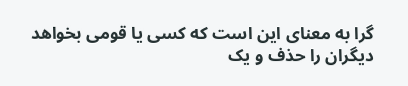گرا به معنای این است که کسی یا قومی بخواهد دیگران را حذف و یک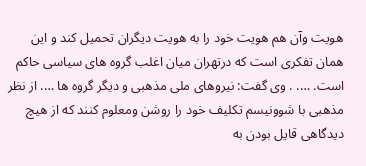هویت وآن هم هویت خود را به هویت دیگران تحمیل کند و این همان تفکری است که درتهران میان اغلب گروه های سیاسی حاکم است. …. . وی گفت: نیروهای ملی مذهبی و دیگر گروه ها …. از نظر مذهبی با شوونیسم تکلیف خود را روشن ومعلوم کنند که از هیچ دیدگاهی قایل بودن به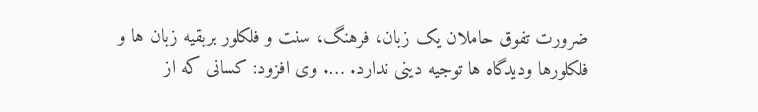ضرورت تفوق حاملان یک زبان، فرهنگ، سنت و فلکلور بربقیه زبان ها و فلکلورها ودیدگاه ها توجیه دینی ندارد. …. وی افزود: کسانی که از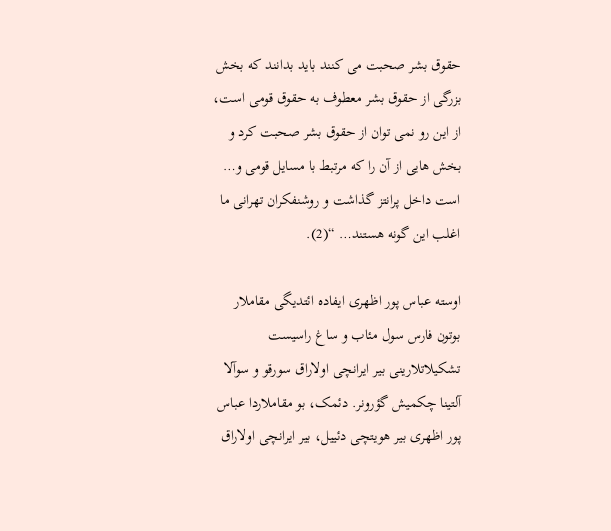حقوق بشر صحبت می کنند باید بدانند که بخش بزرگی از حقوق بشر معطوف به حقوق قومی است، از این رو نمی توان از حقوق بشر صحبت کرد و بخش هایی از آن را که مرتبط با مسایل قومی و… است داخل پرانتز گذاشت و روشنفکران تهرانی ما اغلب این گونه هستند… “(2).

اوسته عباس پور اظهری ایفاده ائتدیگی مقاملار بوتون فارس سول مئاب و ساغ راسیست تشکیلاتلارینی بیر ایرانچی اولاراق سورقو و سوآلا آلتینا چکمیش گؤرونر. دئمک، بو مقاملاردا عباس پور اظهری بیر هویتچی دئییل، بیر ایرانچی اولاراق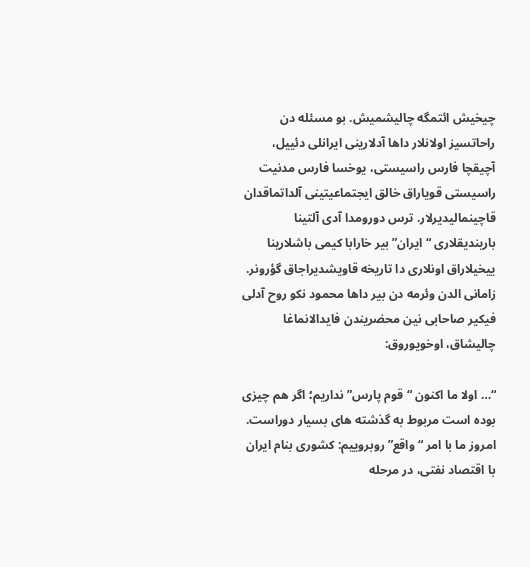چیخیش ائتمگه چالیشمیش. بو مسئله دن راحاتسیز اولانلار داها آدلارینی ایرانلی دئییل، آچیقچا فارس راسیستی، یوخسا فارس مدنیت راسیستی قویاراق خالق ایجتماعیتینی آلداتماقدان قاچینمالیدیرلار. ترس دورومدا آدی آلتینا باریندیقلاری “ایران” بیر خارابا کیمی باشلارینا ییخیلاراق اونلاری دا تاریخه قاویشدیراجاق گؤرونر. زامانی الدن وئرمه دن بیر داها محمود نکو روح آدلی فیکیر صاحابی نین محضریندن فایدالانماغا چالیشاق، اوخویوروق:

“… اولا ما اکنون “قوم پارس” نداریم؛ اگر هم چیزی بوده است مربوط به گذشته های بسیار دوراست. امروز ما با امر “واقع” روبروییم: کشوری بنام ایران با اقتصاد نفتی، در مرحله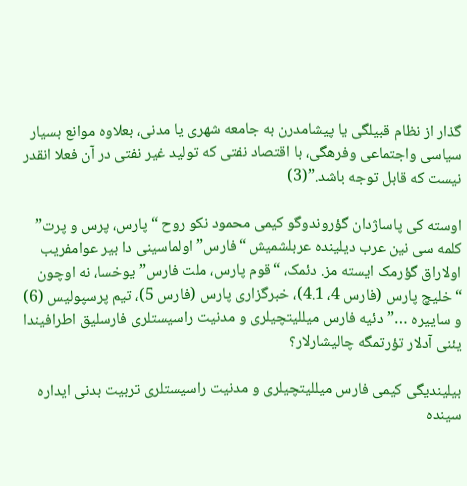گذار از نظام قبیلگی یا پیشامدرن به جامعه شهری یا مدنی، بعلاوه موانع بسیار سیاسی واجتماعی وفرهگی، با اقتصاد نفتی که تولید غیر نفتی در آن فعلا انقدر نیست که قابل توجه باشد.”(3)

اوسته کی پاساژدان گؤروندوگو کیمی محمود نکو روح “پارس، پرس و پرت” کلمه سی نین عرب دیلینده عربلشمیش “فارس” اولماسینی دا بیر عوامفریب اولاراق گؤرمک ایسته مز. دئمک، “قوم پارس، ملت فارس” یوخسا، نه اوچون “خلیچ پارس (فارس 4، 4.1)، خبرگزاری پارس (فارس 5)، تیم پرسپولیس (6) و ساییره …” دئیه فارس میللیتچیلری و مدنیت راسیستلری فارسلیق اطرافیندا یئنی آدلار تؤرتمگه چالیشارلار؟

بیلیندیگی کیمی فارس میللیتچیلری و مدنیت راسیستلری تربیت بدنی ایداره سینده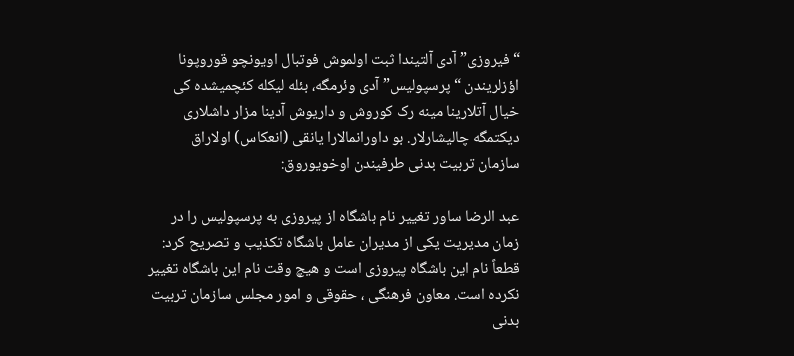“فیروزی” آدی آلتیندا ثبت اولموش فوتبال اویونچو قوروپونا اؤزلریندن “پرسپولیس” آدی وئرمگه، بئله لیکله کئچمیشده کی خیال آتلارینا مینه رک کوروش و داریوش آدینا مزار داشلاری دیکتمگه چالیشارلار. بو داورانمالارا یانقی (انعکاس) اولاراق سازمان تربیت بدنی طرفیندن اوخویوروق:

عبد الرضا ساور تغییر نام باشگاه از پیروزی به پرسپولیس را در زمان مدیریت یکی از مدیران عامل باشگاه تکذیب و تصریح کرد: قطعاً نام این باشگاه پیروزی است و هیچ وقت نام این باشگاه تغییر نکرده است. معاون فرهنگی ، حقوقی و امور مجلس سازمان تربیت بدنی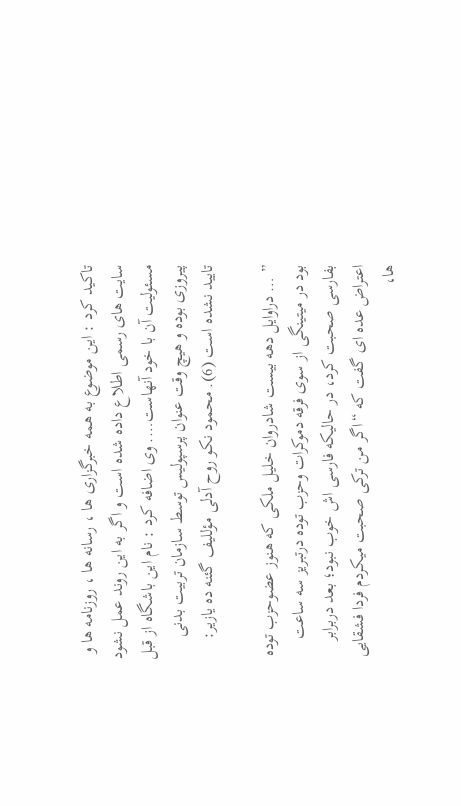تاکید کرد : این موضوع به همه خبرگزاری ها ، رسانه ها ، روزنامه ها و سایت های رسمی اطلاع داده شده است و اگر به این روند عمل نشود مسئولیت آن با خود آنهاست…. وی اضافه کرد : نام این باشگاه از قبل پیروزی بوده و هیچ وقت عنوان پرسپولیس توسط سازمان تربیت بدنی تایید نشده است (6). محمود نکو روح آدلی مؤللیف گئنه ده یازیر:

” … دراوایل دهه بیست شادروان خلیل ملکی که هنوز عضوحزب توده بود در میتینگی از سوی فرقه دموکرات وحزب توده درتبریز سه ساعت بفارسی صحبت کرد، در حالیکه فارسی اش خوب نبود؛ بعد دربرابر اعتراض عده ای گفت که “اگر من ترکی صحبت میکردم فردا فشقایی ها،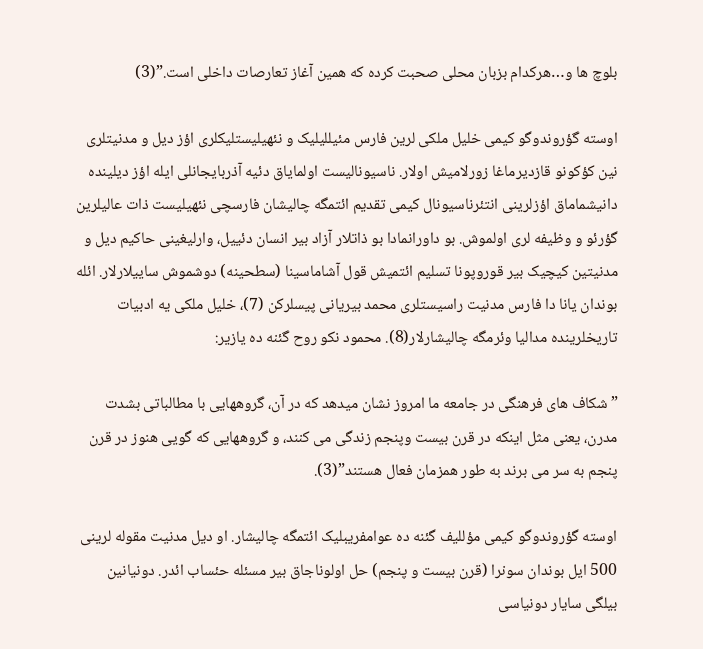بلوچ ها و…هرکدام بزبان محلی صحبت کرده که همین آغاز تعارصات داخلی است.”(3)

اوسته گؤروندوگو کیمی خلیل ملکی لرین فارس مئیللیلیک و نئهیلیستلیکلری اؤز دیل و مدنیتلری نین کؤکونو قازدیرماغا زورلامیش اولار. ناسیونالیست اولمایاق دئیه آذربایجانلی ایله اؤز دیلینده دانیشماماق اؤزلرینی انتئرناسیونال کیمی تقدیم ائتمگه چالیشان فارسچی نئهیلیست ذات عالیلرین گؤرئو و وظیفه لری اولموش. بو داورانمادا بو ذاتلار آزاد بیر انسان دئییل، وارلیغینی حاکیم دیل و مدنیتین کیچیک بیر قوروپونا تسلیم ائتمیش قول آشاماسینا (سطحینه) دوشموش ساییلارلار. ائله بوندان یانا دا فارس مدنیت راسیستلری محمد بیریانی پیسلرکن (7)، خلیل ملکی یه ادبیات تاریخلرینده مدالیا وئرمگه چالیشارلار(8). محمود نکو روح گئنه ده یازیر:

” شکاف های فرهنگی در جامعه ما امروز نشان میدهد که در آن، گروههایی با مطالباتی بشدت مدرن، یعنی مثل اینکه در قرن بیست وپنجم زندگی می کنند، و گروههایی که گویی هنوز در قرن پنجم به سر می برند به طور همزمان فعال هستند”(3).

اوسته گؤروندوگو کیمی مؤللیف گئنه ده عوامفریبلیک ائتمگه چالیشار. او دیل مدنیت مقوله لرینی 500 ایل بوندان سونرا (قرن بیست و پنجم) حل اولوناجاق بیر مسئله حئساب ائدر. دونیانین بیلگی سایار دونیاسی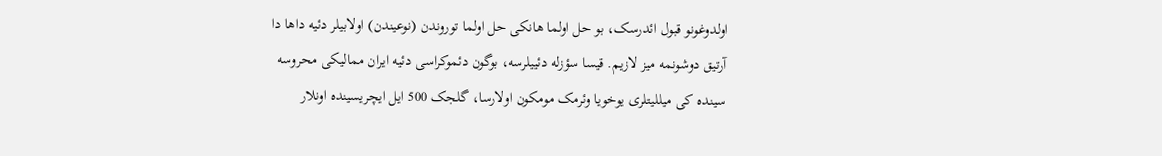اولدوغونو قبول ائدرسک، بو حل اولما هانکی حل اولما توروندن (نوعیندن) اولابیلر دئیه داها دا آرتیق دوشونمه میز لازیم. قیسا سؤزله دئییلرسه، بوگون دئموکراسی دئیه ایران ممالیکی محروسه سینده کی میللیتلری یوخویا وئرمک مومکون اولارسا، گلجک 500 ایل ایچریسینده اونلار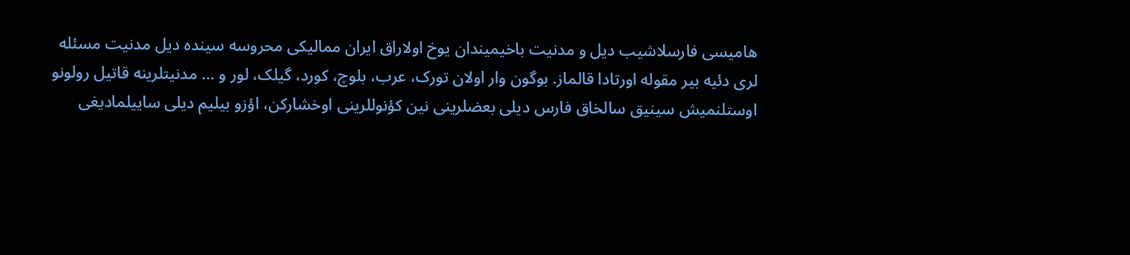هامیسی فارسلاشیب دیل و مدنیت باخیمیندان یوخ اولاراق ایران ممالیکی محروسه سینده دیل مدنیت مسئله لری دئیه بیر مقوله اورتادا قالماز. بوگون وار اولان تورک، عرب، بلوچ، کورد، گیلک، لور و … مدنیتلرینه قاتیل رولونو اوستلنمیش سینیق سالخاق فارس دیلی بعضلرینی نین کؤنوللرینی اوخشارکن، اؤزو بیلیم دیلی ساییلمادیغی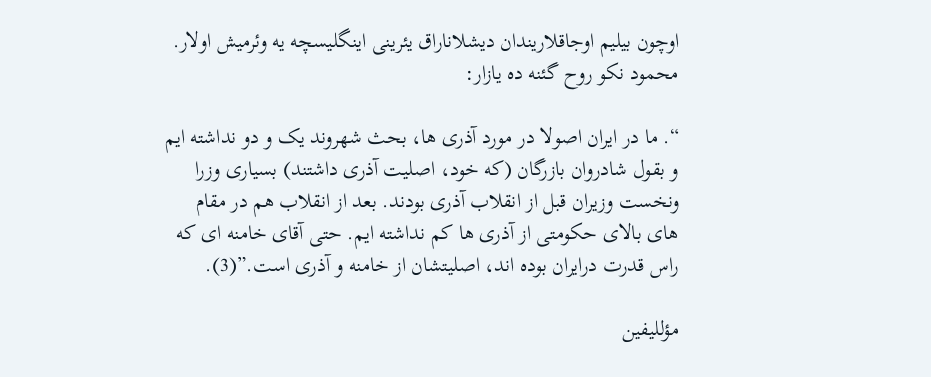اوچون بیلیم اوجاقلاریندان دیشلاناراق یئرینی اینگلیسچه یه وئرمیش اولار. محمود نکو روح گئنه ده یازار:

“. ما در ایران اصولا در مورد آذری ها، بحث شهروند یک و دو نداشته ایم و بقول شادروان بازرگان (که خود، اصلیت آذری داشتند) بسیاری وزرا ونخست وزیران قبل از انقلاب آذری بودند. بعد از انقلاب هم در مقام های بالای حکومتی از آذری ها کم نداشته ایم. حتی آقای خامنه ای که راس قدرت درایران بوده اند، اصلیتشان از خامنه و آذری است.”(3).

مؤللیفین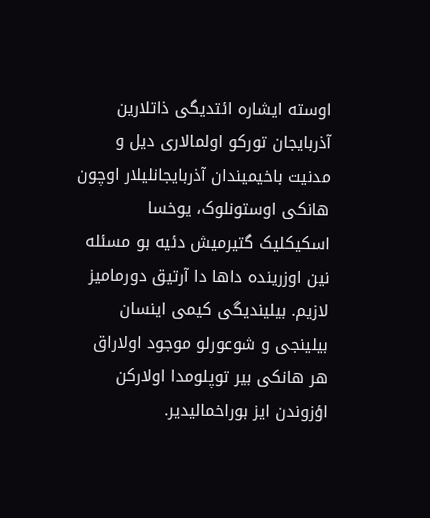اوسته ایشاره ائتدیگی ذاتلارین آذربایجان تورکو اولمالاری دیل و مدنیت باخیمیندان آذربایجانلیلار اوچون هانکی اوستونلوک، یوخسا اسکیکلیک گتیرمیش دئیه بو مسئله نین اوزرینده داها دا آرتیق دورمامیز لازیم. بیلیندیگی کیمی اینسان بیلینجی و شوعورلو موجود اولاراق هر هانکی بیر توپلومدا اولارکن اؤزوندن ایز بوراخمالیدیر.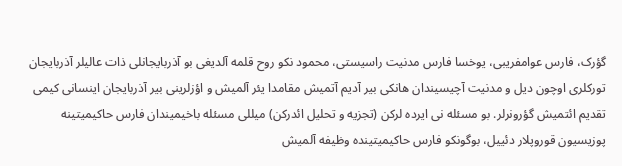گؤرک، فارس عوامفریبی، یوخسا فارس مدنیت راسیستی، محمود نکو روح قلمه آلدیغی بو آذربایجانلی ذات عالیلر آذربایجان تورکلری اوچون دیل و مدنیت آچیسیندان هانکی بیر آدیم آتمیش مقامدا یئر آلمیش و اؤزلرینی بیر آذربایجان اینسانی کیمی تقدیم ائتمیش گؤرونرلر. بو مسئله نی ایرده لرکن (تجزیه و تحلیل ائدرکن) میللی مسئله باخیمیندان فارس حاکیمیتینه پوزیسیون قوروپلار دئییل، بوگونکو فارس حاکیمیتینده وظیفه آلمیش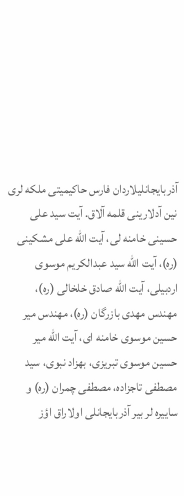آذربایجانلیلاردان فارس حاکیمیتی ملکه لری نین آدلارینی قلمه آلاق. آیت سید علی حسینی خامنه لی، آیت الله علی مشکینی (ره)، آیت الله سید عبدالکریم موسوی اردبیلی، آیت الله صادق خلخالی (ره)، مهندس مهدی بازرگان (ره)، مهندس میر حسین موسوی خامنه ای، آیت الله میر حسین موسوی تبریزی، بهزاد نبوی، سید مصطفی تاجزاده، مصطفی چمران (ره) و ساییره لر بیر آذربایجانلی اولاراق اؤز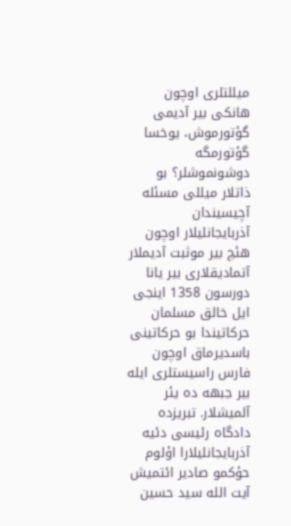میللتلری اوچون هانکی بیر آدیمی گؤتورموش، یوخسا گؤتورمگه دوشونموشلر؟ بو ذاتلار میللی مسئله آچیسیندان آذربایجانلیلار اوچون هئچ بیر موثبت آدیملار آتمادیقلاری بیر یانا دورسون 1358 اینجی ایل خالق مسلمان حرکاتیندا بو حرکاتینی باسدیرماق اوچون فارس راسیستلری ایله بیر جبهه ده یئر آلمیشلار. تبریزده دادگاه رئیسی دئیه آذربایجانلیلارا اؤلوم حؤکمو صادیر ائتمیش آیت الله سید حسین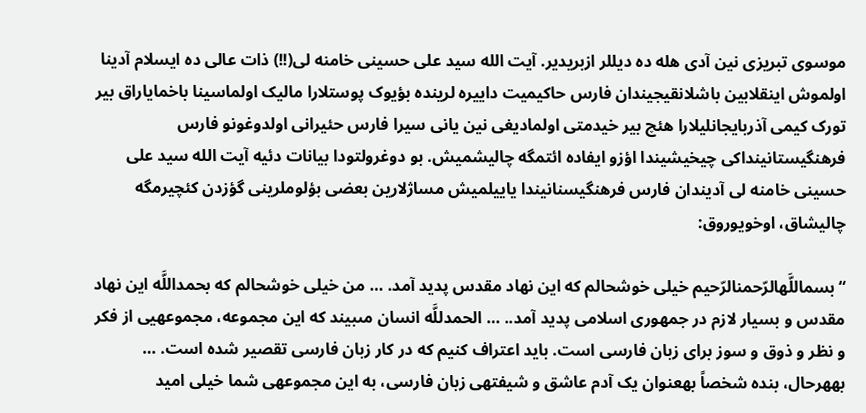موسوی تبریزی نین آدی هله ده دیللر ازبریدیر. آیت الله سید علی حسینی خامنه لی(!!) ذات عالی ده ایسلام آدینا اولموش اینقلابین باشلانقیجیندان فارس حاکیمیت داییره لرینده بؤیوک پوستلارا مالیک اولماسینا باخمایاراق بیر تورک کیمی آذربایجانلیلارا هئچ بیر خیدمتی اولمادیغی نین یانی سیرا فارس حئیرانی اولدوغونو فارس فرهنگیستانینداکی چیخیشیندا اؤزو ایفاده ائتمگه چالیشمیش. بو دوغرولتودا بیانات دئیه آیت الله سید علی حسینی خامنه لی آدیندان فارس فرهنگیسنانیندا یاییلمیش مساژلارین بعضی بؤلوملرینی گؤزدن کئچیرمگه چالیشاق، اوخویوروق:

“بسماللَّهالرّحمنالرّحیم خیلى خوشحالم که این نهاد مقدس پدید آمد. … من خیلى خوشحالم که بحمداللَّه این نهاد مقدس و بسیار لازم در جمهورى اسلامى پدید آمد.. … الحمدللَّه انسان مىبیند که این مجموعه، مجموعهیى از فکر و نظر و ذوق و سوز براى زبان فارسى است. باید اعتراف کنیم که در کار زبان فارسى تقصیر شده است. … بههرحال، بنده شخصاً بهعنوان یک آدم عاشق و شیفتهى زبان فارسى، به این مجموعهى شما خیلى امید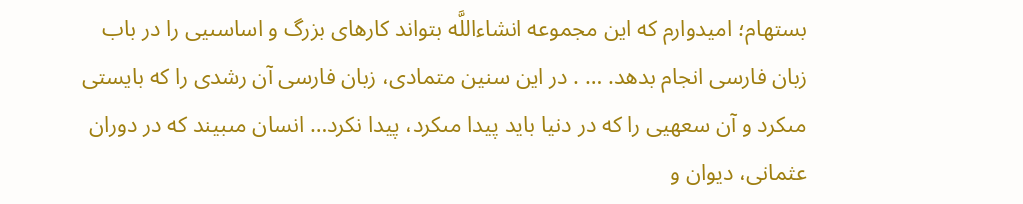بستهام؛ امیدوارم که این مجموعه انشاءاللَّه بتواند کارهاى بزرگ و اساسىیى را در باب زبان فارسى انجام بدهد. … . در این سنین متمادى، زبان فارسى آن رشدى را که بایستى مىکرد و آن سعهیى را که در دنیا باید پیدا مىکرد، پیدا نکرد… انسان مىبیند که در دوران عثمانى، دیوان و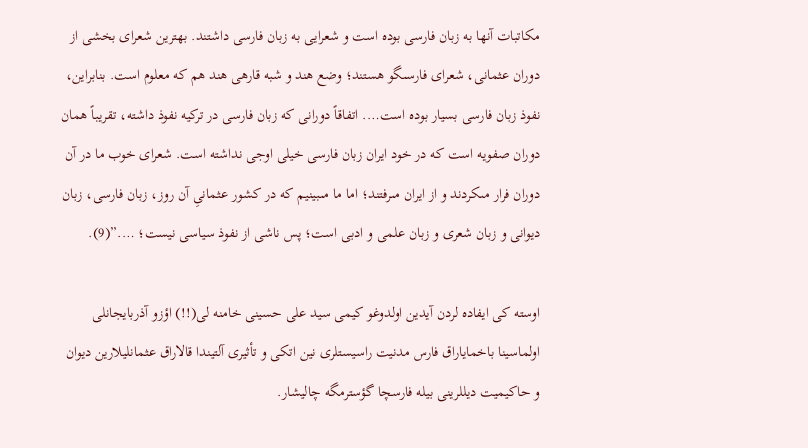مکاتبات آنها به زبان فارسى بوده است و شعرایى به زبان فارسى داشتند. بهترین شعراى بخشى از دوران عثمانى، شعراى فارسىگو هستند؛ وضع هند و شبه قارهى هند هم که معلوم است. بنابراین، نفوذ زبان فارسى بسیار بوده است…. اتفاقاً دورانى که زبان فارسى در ترکیه نفوذ داشته، تقریباً همان دوران صفویه است که در خود ایران زبان فارسى خیلى اوجى نداشته است. شعراى خوب ما در آن دوران فرار مىکردند و از ایران مىرفتند؛ اما ما مىبینیم که در کشور عثمانىِ آن روز، زبان فارسى، زبان دیوانى و زبان شعرى و زبان علمى و ادبى است؛ پس ناشى از نفوذ سیاسى نیست؛ ….”(9).

اوسته کی ایفاده لردن آیدین اولدوغو کیمی سید علی حسینی خامنه لی(!!) اؤزو آذربایجانلی اولماسینا باخمایاراق فارس مدنیت راسیستلری نین اتکی و تأثیری آلتیندا قالاراق عثمانلیلارین دیوان و حاکیمیت دیللرینی بیله فارسچا گؤسترمگه چالیشار.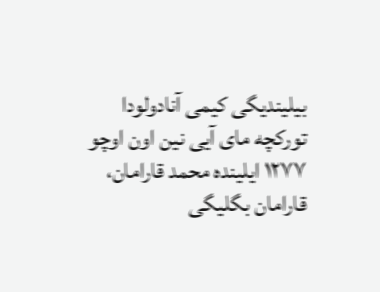بیلیندیگی کیمی آنادولودا تورکچه مای آیی نین اون اوچو ۱۲۷۷ ایلینده محمد قارامان، قارامان بگلیگی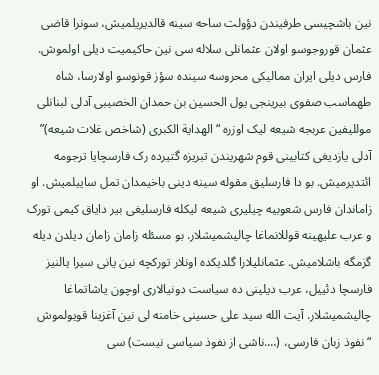نین باشچیسی طرفیندن دؤولت ساحه سینه قالدیریلمیش، سونرا قاضی عثمان قوروجوسو اولان عثمانلی سلاله سی نین حاکیمیت دیلی اولموش. فارس دیلی ایران ممالیکی محروسه سینده سؤز قونوسو اولارسا، شاه طهماسب صفوی بیرینجی یول الحسین بن حمدان الخصیبی آدلی لبنانلی موللیفین عربجه شیعه لیک اوزره “الهدایة الکبرى (شاخص غلات شیعه)” آدلی یازدیغی کتابینی قوم شهریندن تبریزه گتیرده رک فارسچایا ترجومه ائتدیرمیش. بو دا فارسلیق مقوله سینه دینی باخیمدان تمل ساییلمیش. او زاماندان فارس شعوبیه چیلیری شیعه لیکله فارسلیغی بیر دایاق کیمی تورک و عرب علیهینه قوللانماغا چالیشمیشلار. بو مسئله زامان زامان دیلدن دیله گزمگه باشلامیش. عثمانلیلارا گلدیکده اونلار تورکچه نین یانی سیرا یالنیز فارسچا دئییل، عرب دیلینی ده سیاست دونیالاری اوچون یاشاتماغا چالیشمیشلار. آیت الله سید علی حسینی خامنه لی نین آغزینا قویولموش “نفوذ زبان فارسى، (….ناشى از نفوذ سیاسى نیست) سی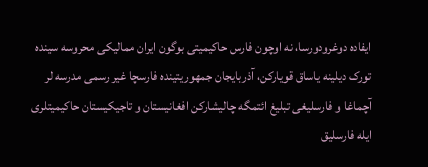ایفاده دوغرودورسا، نه اوچون فارس حاکیمیتی بوگون ایران ممالیکی محروسه سینده تورک دیلینه یاساق قویارکن، آذربایجان جمهوریتینده فارسچا غیر رسمی مدرسه لر آچماغا و فارسلیغی تبلیغ ائتمگه چالیشارکن افغانیستان و تاجیکیستان حاکیمیتلری ایله فارسلیق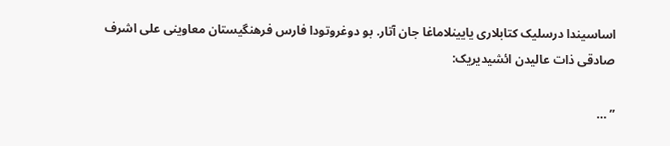اساسیندا درسلیک کتابلاری یایینلاماغا جان آتار. بو دوغروتودا فارس فرهنگیستان معاوینی علی اشرف صادقی ذات عالیدن ائشیدیریک:

” …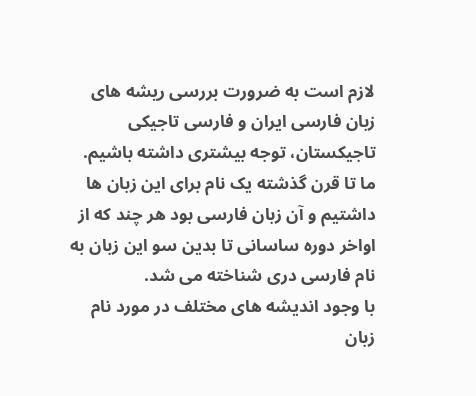لازم است به ضرورت بررسی ریشه های زبان فارسی ایران و فارسی تاجیکی تاجیکستان، توجه بیشتری داشته باشیم. ما تا قرن گذشته یک نام برای این زبان ها داشتیم و آن زبان فارسی بود هر چند که از اواخر دوره ساسانی تا بدین سو این زبان به نام فارسی دری شناخته می شد.
با وجود اندیشه های مختلف در مورد نام زبان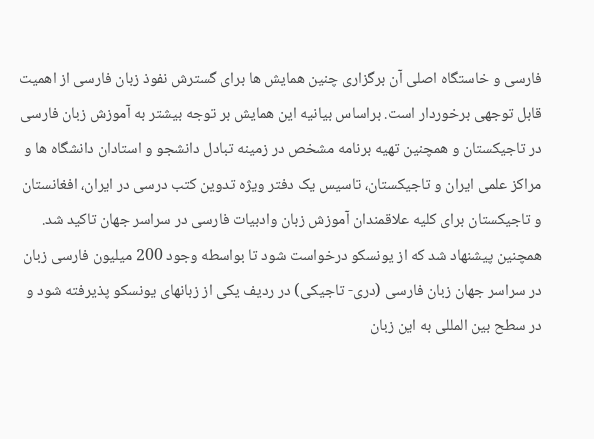فارسی و خاستگاه اصلی آن برگزاری چنین همایش ها برای گسترش نفوذ زبان فارسی از اهمیت قابل توجهی برخوردار است. براساس بیانیه این همایش بر توجه بیشتر به آموزش زبان فارسی در تاجیکستان و همچنین تهیه برنامه مشخص در زمینه تبادل دانشجو و استادان دانشگاه ها و مراکز علمی ایران و تاجیکستان، تاسیس یک دفتر ویژه تدوین کتب درسی در ایران، افغانستان و تاجیکستان برای کلیه علاقمندان آموزش زبان وادبیات فارسی در سراسر جهان تاکید شد. همچنین پیشنهاد شد که از یونسکو درخواست شود تا بواسطه وجود 200 میلیون فارسی زبان در سراسر جهان زبان فارسی (دری- تاجیکی) در ردیف یکی از زبانهای یونسکو پذیرفته شود و در سطح بین المللی به این زبان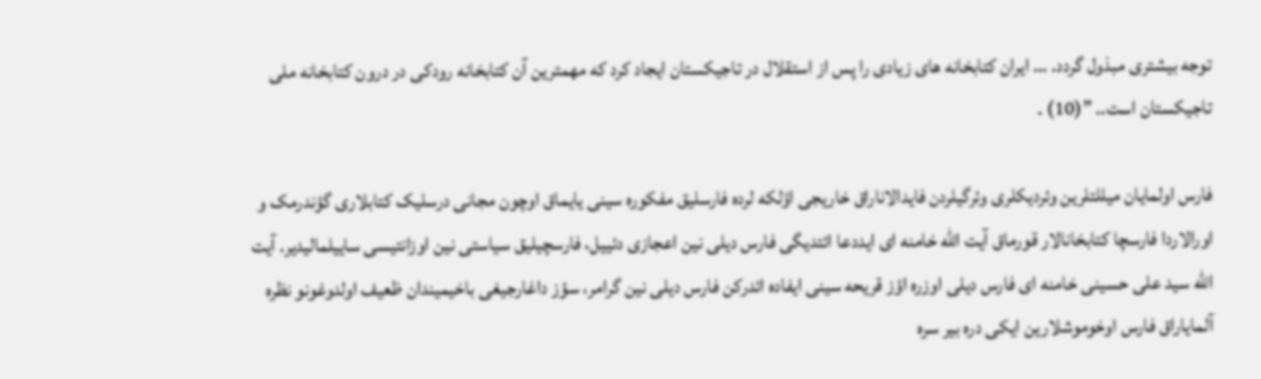توجه بیشتری مبذول گردد. … ایران کتابخانه های زیادی را پس از استقلال در تاجیکستان ایجاد کرد که مهمترین آن کتابخانه رودکی در درون کتابخانه ملی تاجیکستان است.. ”(10) .

فارس اولمایان میللتلرین وئردیکلری وئرگیلردن فایدالاناراق خاریجی اؤلکه لرده فارسلیق مفکوره سینی یایماق اوچون مجانی درسلیک کتابلاری گؤندرمک و اورالاردا فارسچا کتابخانالار قورماق آیت الله خامنه ای ایددعا ائتدیگی فارس دیلی نین اعجازی دئییل، فارسچیلیق سیاستی نین اوزانتیسی ساییلمالیدیر. آیت الله سید علی حسینی خامنه ای فارس دیلی اوزره اؤز قریحه سینی ایفاده ائدرکن فارس دیلی نین گرامر، سؤز داغارجیغی باخیمیندان ظعیف اولدوغونو نظره آلمایاراق فارس اوخوموشلارین ایکی دره بیر سره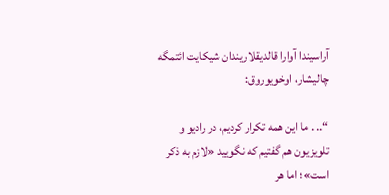آراسیندا آوارا قالدیقلاریندان شیکایت ائتمگه چالیشار، اوخویوروق:

“.. . ما این همه تکرار کردیم، در رادیو و تلویزیون هم گفتیم که نگویید «لازم به ذکر است»؛ اما هر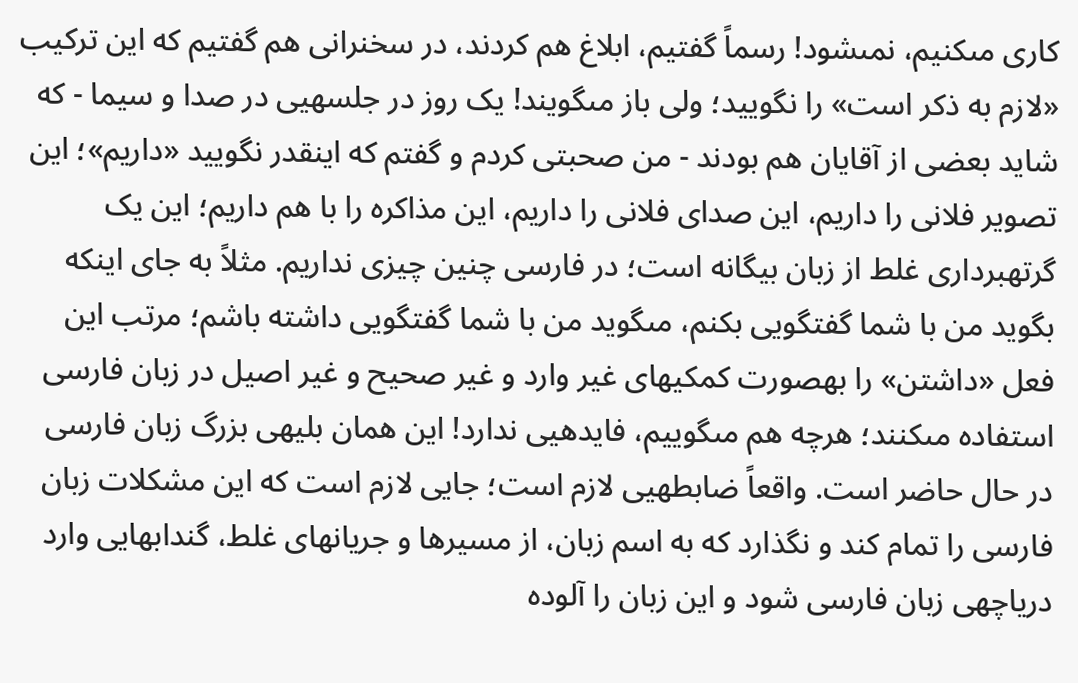کارى مىکنیم، نمىشود! رسماً گفتیم، ابلاغ هم کردند، در سخنرانى هم گفتیم که این ترکیب «لازم به ذکر است» را نگویید؛ ولى باز مىگویند! یک روز در جلسهیى در صدا و سیما - که شاید بعضى از آقایان هم بودند - من صحبتى کردم و گفتم که اینقدر نگویید «داریم»؛ این تصویر فلانى را داریم، این صداى فلانى را داریم، این مذاکره را با هم داریم؛ این یک گرتهبردارى غلط از زبان بیگانه است؛ در فارسى چنین چیزى نداریم. مثلاً به جاى اینکه بگوید من با شما گفتگویى بکنم، مىگوید من با شما گفتگویى داشته باشم؛ مرتب این فعل «داشتن» را بهصورت کمکیهاى غیر وارد و غیر صحیح و غیر اصیل در زبان فارسى استفاده مىکنند؛ هرچه هم مىگوییم، فایدهیى ندارد! این همان بلیهى بزرگ زبان فارسى در حال حاضر است. واقعاً ضابطهیى لازم است؛ جایى لازم است که این مشکلات زبان فارسى را تمام کند و نگذارد که به اسم زبان، از مسیرها و جریانهاى غلط، گندابهایى وارد دریاچهى زبان فارسى شود و این زبان را آلوده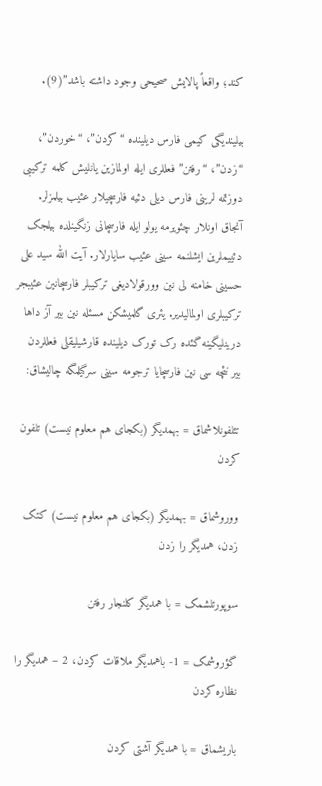کند؛ واقعاً پالایش صحیحى وجود داشته باشد”(9).

بیلیندیگی کیمی فارس دیلینده “کردن”، “خوردن”، “زدن”، “رفتن” فعللری ایله اولمازین یانلیش کلمه ترکیبی دوزتمه لرینی فارس دیلی دئیه فارسچیلار عئیب بیلمزلر. آنجاق اونلار چئویرمه یولو ایله فارسچانی زنگینلده بیلجک دئییملرین ایشلنمه سینی عئیب سایارلار. آیت الله سید علی حسینی خامنه لی نین وورقولادیغی ترکیبلر فارسچانین عئیبجر ترکیبلری اولمالیدیر. یئری گلمیشکن مسئله نین بیر آز داها درینلیگینه گئده رک تورک دیلینده قارشیلیقلی فعللردن بیر نئچه سی نین فارسچایا ترجومه سینی سرگیلمگه چالیشاق:

تئلفونلاشماق = بهمدیگر (بکجای هم معلوم نیست) تلفون کردن

ووروشماق = بهمدیگر (بکجای هم معلوم نیست) کتک زدن، همدیگر را زدن

سوپورتلشمک = با همدیگر کلنجار رفتن

گؤروشمک = 1- باهمدیگر ملاقات کردن، 2 – همدیگر را نظاره کردن

باریشماق = با همدیگر آشتی کردن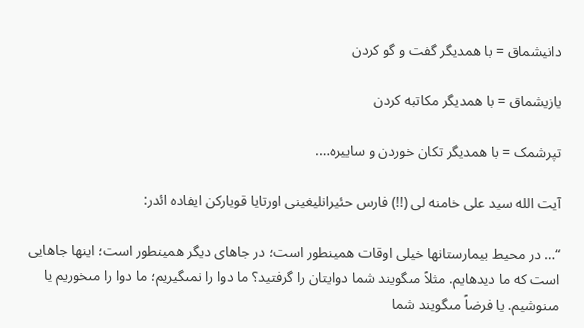دانیشماق = با همدیگر گفت و گو کردن

یازیشماق = با همدیگر مکاتبه کردن

تپرشمک = با همدیگر تکان خوردن و ساییره….

آیت الله سید علی خامنه لی (!!) فارس حئیرانلیغینی اورتایا قویارکن ایفاده ائدر:

“… در محیط بیمارستانها خیلى اوقات همینطور است؛ در جاهاى دیگر همینطور است؛ اینها جاهایى است که ما دیدهایم. مثلاً مىگویند شما دوایتان را گرفتید؟ ما دوا را نمىگیریم؛ ما دوا را مىخوریم یا مىنوشیم. یا فرضاً مىگویند شما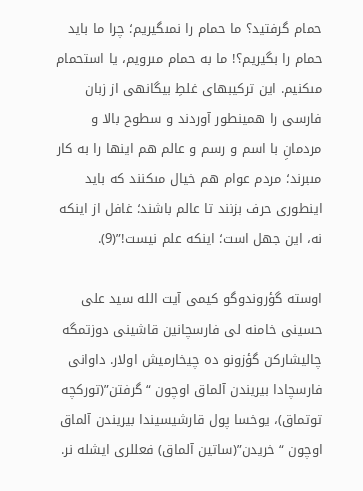حمام گرفتید؟ ما حمام را نمىگیریم؛ چرا ما باید حمام را بگیریم؟! ما به حمام مىرویم، یا استحمام مىکنیم. این ترکیبهاى غلطِ بیگانهى از زبان فارسى را همینطور آوردند و سطوح بالا و مردمانِ با اسم و رسم و عالم هم اینها را به کار مىبرند؛ مردم عوام هم خیال مىکنند که باید اینطورى حرف بزنند تا عالم باشند؛ غافل از اینکه نه، این جهل است؛ اینکه علم نیست!”(9).

اوسته گؤروندوگو کیمی آیت الله سید علی حسینی خامنه لی فارسچانین قاشینی دوزتمگه چالیشارکن گؤزونو ده چیخارمیش اولار. داوانی فارسچادا بیریندن آلماق اوچون “گرفتن”(تورکچه توتماق)، یوخسا پول قارشیسیندا بیریندن آلماق اوچون “خریدن”(ساتین آلماق) فعللری ایشله نر.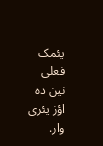یئمک فعلی نین ده اؤز یئری وار.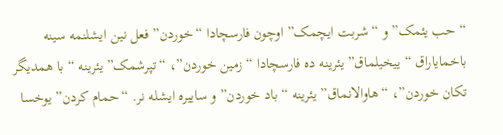“حب یئمک” و “شربت ایچمک” اوچون فارسچادا “خوردن” فعل نین ایشلنمه سینه باخمایاراق “ییخیلماق” یئرینه ده فارسچادا “زمین خوردن”، “تپرشمک” یئرینه “با همدیگر تکان خوردن”، “هاوالانماق” یئرینه “باد خوردن” و ساییره ایشله نر. “حمام کردن” یوخسا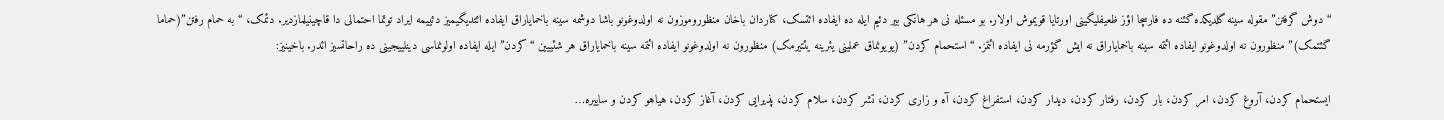“دوش گرفتن” مقوله سینه گلدیکده گئنه ده فارسچا اؤز ظعیفلیگینی اورتایا قویموش اولار. بو مسئله نی هر هانکی بیر دئیم ایله ده ایفاده ائتسک، کناردان باخان منظوروموزون نه اولدوغونو باشا دوشمه سینه باخمایاراق ایفاده ائتدیگیمیز دئییمه ایراد توتما احتمالی دا قاچینیلمازدیر. دئمک، “به حمام رفتن”(حماما گئتمک)” منظورون نه اولدوغونو ایفاده ائتمه سینه باخمایاراق نه ایش گؤرمه نی ایفاده ائتمز. “استحمام کردن” (یویونماق عملینی یئرینه یئتیرمک) منظورون نه اولدوغونو ایفاده ائتمه سینه باخمایاراق هر شئییین “کردن” ایله ایفاده اولونماسی دینلییجینی ده راحاتسیز ائدر. باخینیز:

ایستحمام کردن، آروغ کردن، امر کردن، بار کردن، رفتار کردن، دیدار کردن، استفراغ کردن، آه و زاری کردن، تشر کردن، سلام کردن، پذیرایی کردن، آغاز کردن، هیاهو کردن و ساییره…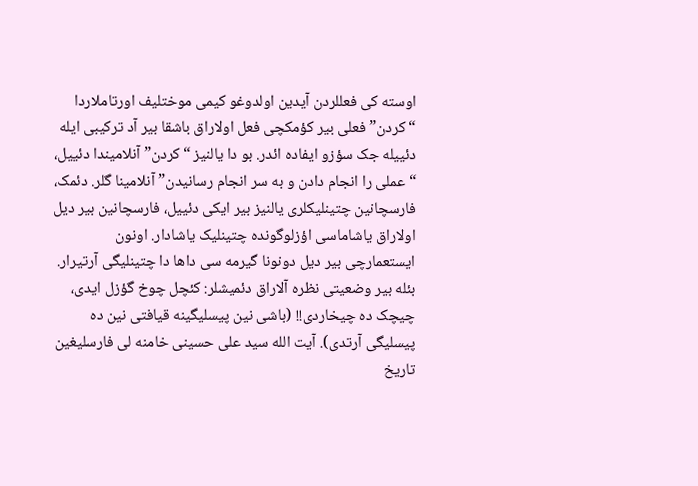اوسته کی فعللردن آیدین اولدوغو کیمی موختلیف اورتاملاردا “کردن” فعلی بیر کؤمکچی فعل اولاراق باشقا بیر آد ترکیبی ایله دئییله جک سؤزو ایفاده ائدر. بو دا یالنیز “کردن” آنلامیندا دئییل، “عملی را انجام دادن و به سر انجام رسانیدن” آنلامینا گلر. دئمک، فارسچانین چتینلیکلری یالنیز بیر ایکی دئییل، فارسچانین بیر دیل اولاراق یاشاماسی اؤزلوگونده چتینلیک یاشادار. اونون ایستعمارچی بیر دیل دونونا گیرمه سی داها دا چتینلیگی آرتیرار. بئله بیر وضعیتی نظره آلاراق دئمیشلر: کئچل چوخ گؤزل ایدی، چیچک ده چیخاردی!! (باشی نین پیسلیگینه قیافتی نین ده پیسلیگی آرتدی). آیت الله سید علی حسینی خامنه لی فارسلیغین تاریخ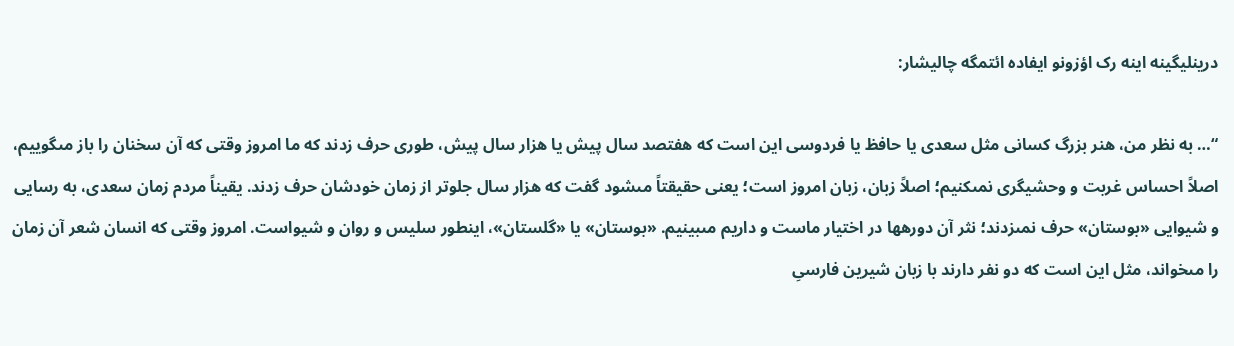درینلیگینه اینه رک اؤزونو ایفاده ائتمگه چالیشار:

“… به نظر من، هنر بزرگ کسانى مثل سعدى یا حافظ یا فردوسى این است که هفتصد سال پیش یا هزار سال پیش، طورى حرف زدند که ما امروز وقتى که آن سخنان را باز مىگوییم، اصلاً احساس غربت و وحشیگرى نمىکنیم؛ اصلاً زبان، زبان امروز است؛ یعنى حقیقتاً مىشود گفت که هزار سال جلوتر از زمان خودشان حرف زدند. یقیناً مردم زمان سعدى، به رسایى و شیوایى «بوستان» حرف نمىزدند؛ نثر آن دورهها در اختیار ماست و داریم مىبینیم. «بوستان» یا «گلستان»، اینطور سلیس و روان و شیواست. امروز وقتى که انسان شعر آن زمان را مىخواند، مثل این است که دو نفر دارند با زبان شیرین فارسىِ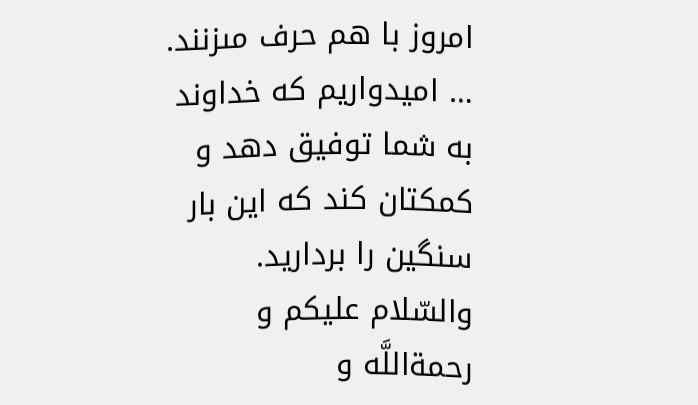امروز با هم حرف مىزنند. … امیدواریم که خداوند به شما توفیق دهد و کمکتان کند که این بار سنگین را بردارید. والسّلام علیکم و رحمةاللَّه و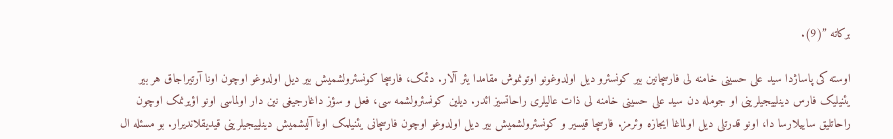برکاته ”(9).

اوسته کی پاساژدا سید علی حسینی خامنه لی فارسچانین بیر کونسئرو دیل اولدوغونو اوتونموش مقامدا یئر آلار. دئمک، فارسچا کونسئرولشمیش بیر دیل اولدوغو اوچون اونا آرتیراجاق هر بیر یئنیلیک فارس دینلییجیلرینی او جومله دن سید علی حسینی خامنه لی ذات عالیلری راحاتسیز ائدر. دیلین کونسئرولشمه سی، فعل و سؤز داغارجیغی نین دار اولماسی اونو اؤیرنمک اوچون راحاتلیق ساییلارسا دا، اونو قدرتلی دیل اولماغا ایجازه وئرمز. فارسچا قیسیر و کونسئرولشمیش بیر دیل اولدوغو اوچون فارسچانی یئنیلمک اونا آلیشمیش دینلییجیلرینی قیدیقلاندیرار. بو مسئله ال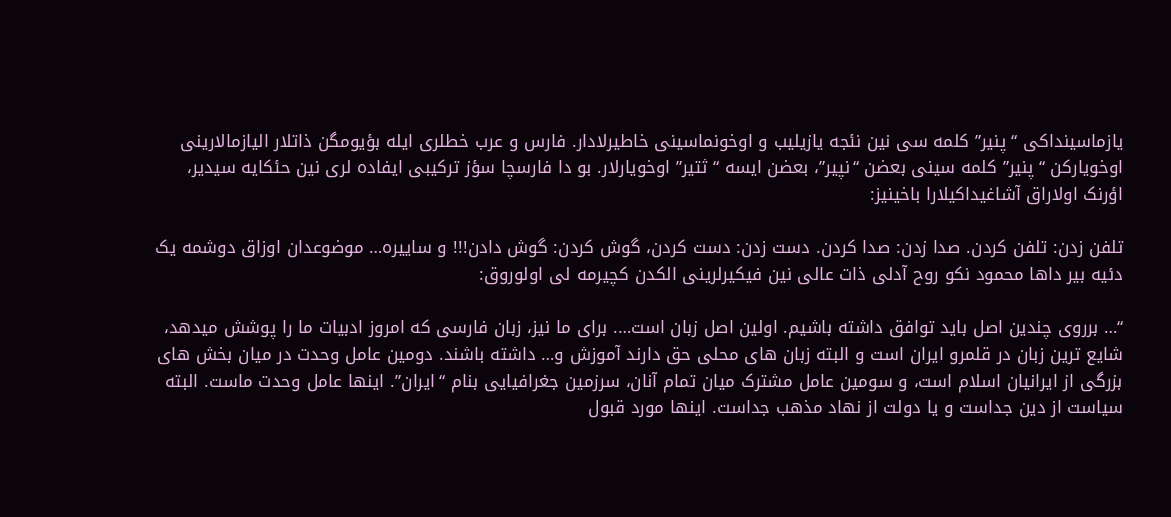یازماسینداکی “پنیر” کلمه سی نین نئجه یازیلیب و اوخونماسینی خاطیرلادار. فارس و عرب خطلری ایله بؤیومگن ذاتلار الیازمالارینی اوخویارکن “پنیر” کلمه سینی بعضن “نپیر”، بعضن ایسه “ثتیر” اوخویارلار. بو دا فارسچا سؤز ترکیبی ایفاده لری نین حئکایه سیدیر، اؤرنک اولاراق آشاغیداکیلارا باخینیز:

تلفن زدن: تلفن کردن. صدا زدن: صدا کردن. دست زدن: دست کردن، گوش کردن: گوش دادن!!! و ساییره… موضوعدان اوزاق دوشمه یک دئیه بیر داها محمود نکو روح آدلی ذات عالی نین فیکیرلرینی الکدن کچیرمه لی اولوروق:

“… برروی چندین اصل باید توافق داشته باشیم. اولین اصل زبان است…. برای ما نیز، زبان فارسی که امروز ادبیات ما را پوشش میدهد، شایع ترین زبان در قلمرو ایران است و البته زبان های محلی حق دارند آموزش و… داشته باشند. دومین عامل وحدت در میان بخش های بزرگی از ایرانیان اسلام است، و سومین عامل مشترک میان تمام آنان، سرزمین جغرافیایی بنام “ایران”. اینها عامل وحدت ماست. البته سیاست از دین جداست و یا دولت از نهاد مذهب جداست. اینها مورد قبول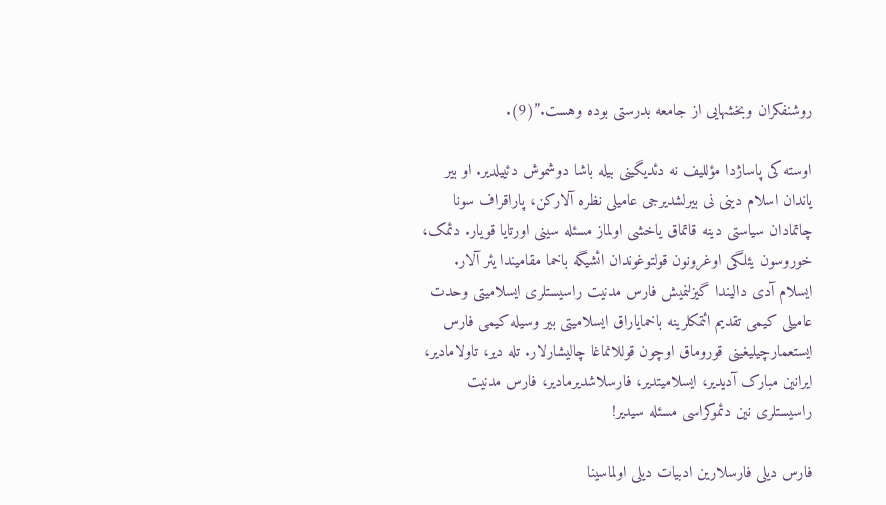روشنفکران وبخشهایی از جامعه بدرستی بوده وهست.”(9).

اوسته کی پاساژدا مؤللیف نه دئدیگینی بیله باشا دوشموش دئییلدیر. او بیر یاندان اسلام دینی نی بیرلشدیرجی عامیلی نظره آلارکن، پاراقراف سونا چاتمادان سیاستی دینه قاتماق یاخشی اولماز مسئله سینی اورتایا قویار. دئمک، خوروسون یئلگی اوغرونون قولتوغوندان ائشیگه باخما مقامیندا یئر آلار. ایسلام آدی دالیندا گیزلنمیش فارس مدنیت راسیستلری ایسلامیتی وحدت عامیلی کیمی تقدیم ائتمکلرینه باخمایاراق ایسلامیتی بیر وسیله کیمی فارس ایستعمارچیلیغینی قوروماق اوچون قوللانماغا چالیشارلار. تله دیر، تاولامادیر، ایرانین مبارک آدیدیر، ایسلامیتدیر، فارسلاشدیرمادیر، فارس مدنیت راسیستلری نین دئموکراسی مسئله سیدیر!

فارس دیلی فارسلارین ادبیات دیلی اولماسینا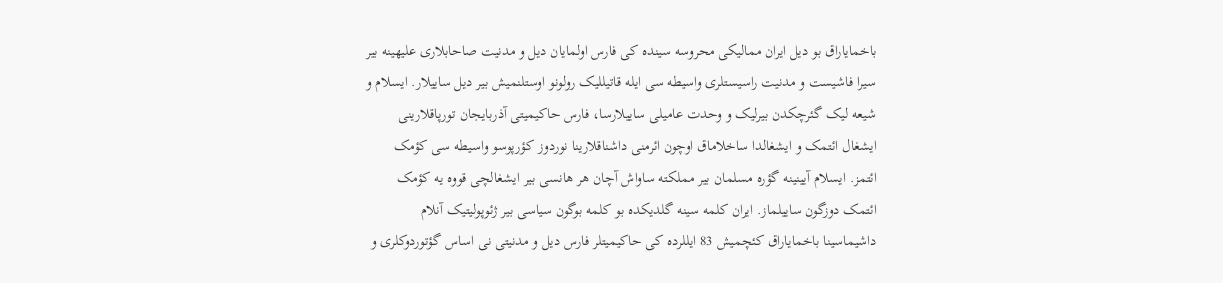باخمایاراق بو دیل ایران ممالیکی محروسه سینده کی فارس اولمایان دیل و مدنیت صاحابلاری علیهینه بیر سیرا فاشیست و مدنیت راسیستلری واسیطه سی ایله قاتیللیک رولونو اوستلنمیش بیر دیل ساییلار. ایسلام و شیعه لیک گئرچکدن بیرلیک و وحدت عامیلی ساییلارسا، فارس حاکیمیتی آذربایجان تورپاقلارینی ایشغال ائتمک و ایشغالدا ساخلاماق اوچون ائرمنی داشناقلارینا نوردوز کؤرپوسو واسیطه سی کؤمک ائتمز. ایسلام آیینینه گؤره مسلمان بیر مملکته ساواش آچان هر هانسی بیر ایشغالچی قووه یه کؤمک ائتمک دوزگون ساییلماز. ایران کلمه سینه گلدیکده بو کلمه بوگون سیاسی بیر ژئوپولیتیک آنلام داشیماسینا باخمایاراق کئچمیش 83 ایللرده کی حاکیمیتلر فارس دیل و مدنیتی نی اساس گؤتوردوکلری و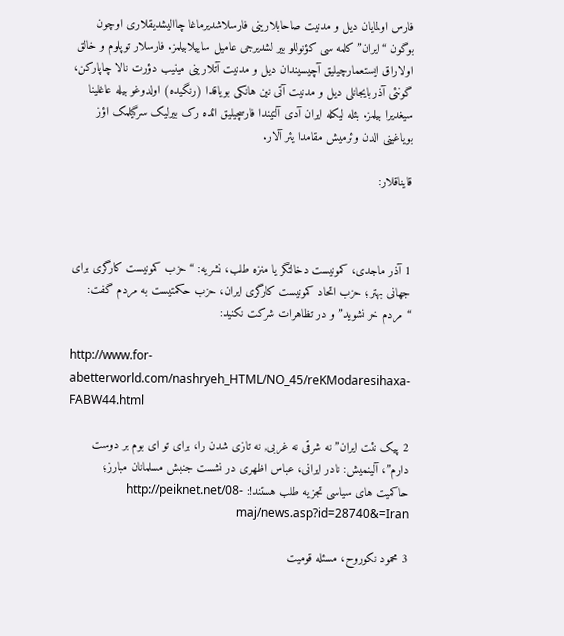فارس اولمایان دیل و مدنیت صاحابلارینی فارسلاشدیرماغا چاالیشدیقلاری اوچون بوگون “ایران” کلمه سی کؤنوللو بیر لشدیرجی عامیل ساییلابیلمز. فارسلار توپلوم و خالق اولاراق ایستعمارچیلیق آچیسیندان دیل و مدنیت آتلارینی مینیب دؤرت نالا چاپارکن، گونئی آذربایجانلی دیل و مدنیت آتی نین هانکی بویاقدا (رنگیده) اولدوغو بیله عاغلینا سیغدیرا بیلمز. بئله لیکله ایران آدی آلتیندا فارسچیلیق ائده رک بیرلیک سرگیلمک اؤز بویاغینی الدن وئرمیش مقامدا یئر آلار.

قایناقلار:



1 آذر ماجدی، کمونیست دخالتگر یا منزه طلب، نشریه: “حزب کمونیست کارگری برای جهانی بهتر؛ حزب اتحاد کمونیست کارگری ایران، حزب حکمتیست به مردم گفت: “مردم خر نشوید” و در تظاهرات شرکت نکنید:

http://www.for-abetterworld.com/nashryeh_HTML/NO_45/reKModaresihaxa-FABW44.html

2 پیک نئت ایران” نه شرقی نه غربی, نه تازی شدن را، برای تو ای بوم بر دوست دارم”، آلینمیش: نادر ایرانی، عباس اظهری در نشست جنبش مسلمانان مبارز؛ حاکمیت های سیاسی تجزیه طلب هستند!: http://peiknet.net/08-maj/news.asp?id=28740&=Iran

3 محمود نکوروح، مسئله قومیت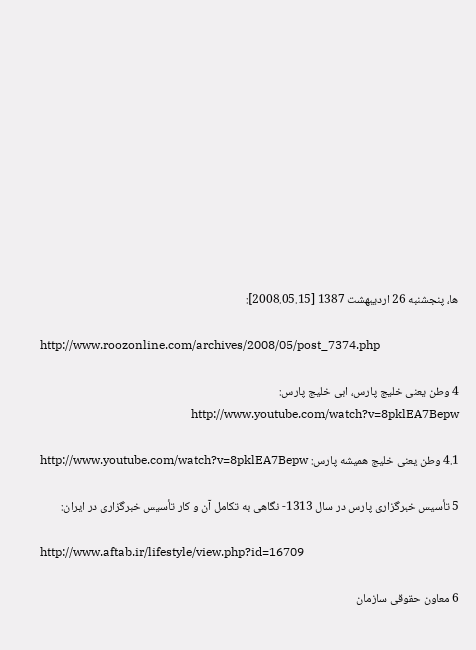ها، پنجشنبه 26 اردیبهشت 1387 [2008.05.15]:

http://www.roozonline.com/archives/2008/05/post_7374.php

4 وطن یعنی خلیج پارس، ابی خلیج پارس: http://www.youtube.com/watch?v=8pklEA7Bepw

4.1 وطن یعنی خلیج همیشه پارس: http://www.youtube.com/watch?v=8pklEA7Bepw

5 تأسیس خبرگزاری پارس در سال 1313- نگاهی به تکامل آن و کار تأسیس خبرگزاری در ایران:

http://www.aftab.ir/lifestyle/view.php?id=16709

6 معاون حقوقی سازمان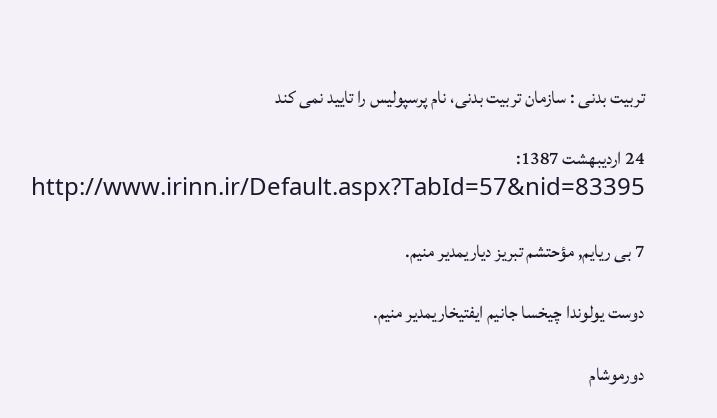تربیت بدنی : سازمان تربیت بدنی، نام پرسپولیس را تایید نمی کند

24 اردیبهشت 1387: http://www.irinn.ir/Default.aspx?TabId=57&nid=83395

7 بی ریایم, مؤحتشم تبریز دیاریمدیر منیم.

دوست یولوندا چیخسا جانیم ایفتیخاریمدیر منیم.

دورموشام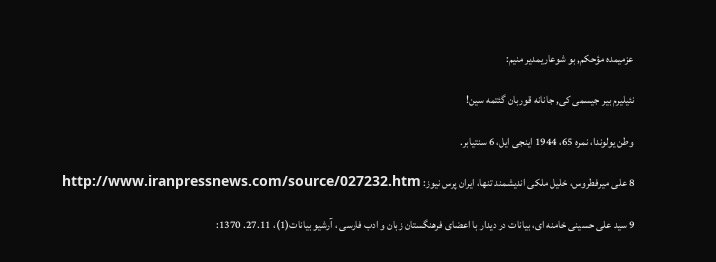عزمیمده مؤحکم, بو شوعاریمدیر منیم:

نئیلیرم بیر جیسمی کی, جانانه قوربان گئتمه سین!

وطن یولوندا، نمره 65، 1944 اینجی ایل، 6 سنتیابر.

8 علی میرفطروس، خلیل ملکی اندیشمند تنها، ایران پرس نیوز: http://www.iranpressnews.com/source/027232.htm

9 سید علی حسینی خامنه ای، بیانات در دیدار با اعضاى فرهنگستان زبان و ادب فارسى ، آرشیو بیانات(1)، 27.11. 1370: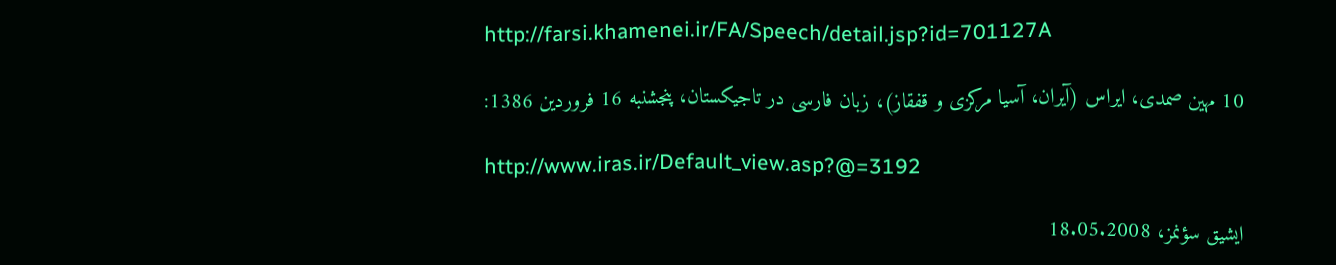http://farsi.khamenei.ir/FA/Speech/detail.jsp?id=701127A

10 مهین صمدی، ایراس (آیران، آسیا مرکزی و قفقاز)، زبان فارسی در تاجیکستان، پنجشنبه 16 فروردین 1386:

http://www.iras.ir/Default_view.asp?@=3192

ایشیق سؤنمز، 18.05.2008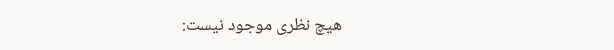هیچ نظری موجود نیست: